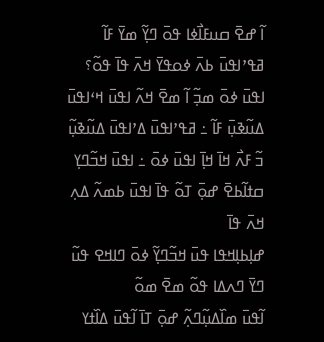ߊ߬ ߝߐ߫ ߛߎߓߊ߯ߦߊ ߟߋ߫ ߣߌ߲߬ ߘߌ߫ ߓߊ߬ ߥߟߴߊߟߎ߫ ߕߍ߫ ߦߋߟߌ߫ ߞߍ߫ ߟߊ߫ ߟߋ߬؟
ߊߟߎ߫ ߦߋ߫ ߘߏ߲߬ ߊ߬ ߘߐ߫ ߞߍ߬ ߊߟߎ߫ ߞߵߊߟߎ߫ ߡߎ߬ߢߎ߲߫ ߓߊ߬ ߸ ߥߟߴߊߟߎ߫ ߡߴߊߟߎ߫ ߡߎ߬ߢߎ߲߬ ߏ߬ ߓߍ߯ ߞߊ߫ ߞߊ߲߫ ߊߟߎ߫ ߦߋ߫ ߸ ߊߟߎ߫ ߞߏ߬ߣߌ߲ ߛߙߊ߬ߕߐ߫ ߝߋ߲߫ ߠߋ߬ ߟߊ߫ ߊߟߎ߫ ߕߘߍ߬ ߡߍ߲ ߞߍ߫ ߟߊ߫
ߝߊ߲ߕߊ߲ߞߟߊ ߟߎ߫ ߞߏ߬ߣߌ߲߬ ߦߋ߫ ߣߊߞߐ ߟߎ߬ ߣߌ߫ ߣߍߡߊ ߟߋ߬ ߘߐ߫ ߘߋ߬
ߊ߬ߟߎ߫ ߘߊ߰ߡߎ߲߬ߣߍ߲߬ ߝߋ߲߫ ߠߊ߫ ߊ߬ߟߎ߫ ߡߊ߰ߙߌ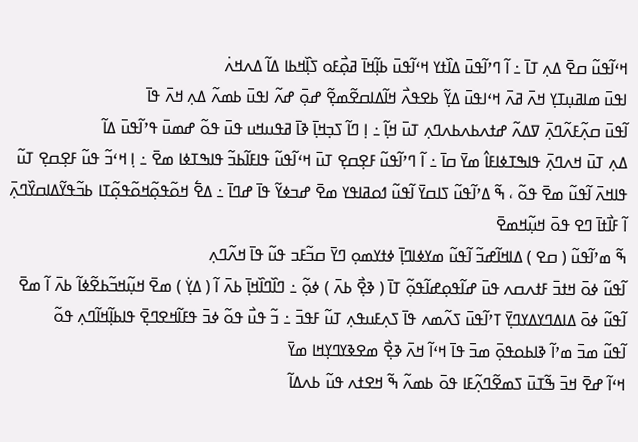ߞߵߊ߬ߟߎ߬ ߛߐ߫ ߡߍ߲ ߠߊ߫ ߸ ߊ߬ ߣߴߊ߬ߟߎ߫ ߡߊ߰ߙߌ ߞߵߊ߬ߟߎ߫ ߕߊ߲߬ߞߊ߫ ߥߋ߲߯ߓߋ ߖߊ߲߰ߞߕߊ ߡߊ߬ ߡߍߞߍ߭
ߊߟߎ߫ ߘߊߥߎ߲ߠߌ߲ ߞߍ߫ ߥߍ߫ ߞߵߊߟߎ߫ ߡߌ߲߬ ߕߐߟߍ߯ ߞߊ߬ߡߊߛߐ߬ߘߐ߲߬ ߝߋ߲߫ ߝߍ߬ ߊߟߎ߫ ߕߘߍ߬ ߡߍ߲ ߞߍ߫ ߟߊ߫
ߊ߬ߟߎ߫ ߛߍ߲߬ߓߍ߬ߣߍ߲߫ ߜߡߍ߬ ߝߙߍߕߍߕߍߣߍ߲ ߠߎ߫ ߞߊ߲߬ ߸ ߊ߲ ߣߊ߬ ߖߏ߲ߞߊ߲߫ ߢߊ߫ ߥߟߎߞߎ ߟߎ߫ ߟߋ߬ ߝߘߎ߫ ߟߴߊ߬ߟߎ߫ ߡߊ߬
ߡߍ߲ ߠߎ߫ ߞߍߣߍ߲߫ ߟߊߒߠߦߊߓߊ߮ ߘߌ߫ ߛߊ߫ ߸ ߊ߬ ߣߴߊ߬ߟߎ߬ ߓߐ߲ߛߐ߲ ߠߎ߫ ߞߵߊ߬ߟߎ߬ ߟߊߓߊ߬ߕߏ߬ ߟߊߒߠߦߊ ߘߐ߫ ߸ ߊ߲ ߞߵߏ߬ ߟߎ߬ ߓߐ߲ߛߐ߲ ߠߎ߬ ߟߊߞߍ߫ ߊ߬ߟߎ߬ ߘߐ߫ ߟߋ߬ ، ߒ߬ ߡߴߊ߬ߟߎ߬ ߖߊߛߌ߫ ߊ߬ߟߎ߬ ߗߋߥߊߟߌ ߘߐ߫ ߝߏߦߌ߬ ߟߊ߫ ߝߣߊ߫ ߸ ߡߐ߱ ߞߋ߬ߟߋ߲߬ߞߋ߬ߟߋ߲߬ߠߊ ߕߏ߬ߟߌ߬ߡߊߛߌ߰ߣߍ߲߫ ߊ߬ ߓߊ߯ߙߊ߫ ߣߐ ߟߋ߫ ߞߎ߲߬ߞߘߐ߫
ߒ߬ ߘߴߊ߬ߟߎ߬ ( ߛߐ ) ߡߊߞߊ߬ߝߏ߬ ߊ߬ߟߎ߬ ߘߌߦߊߣߊ߲߫ ߦߙߌߘߋ߲ ߣߌ߫ ߛߏ߬ߓߏ ߟߎ߬ ߟߊ߫ ߞߍ߬ߣߍ߲
ߊ߬ߟߎ߬ ߦߋ߫ ߞߙߏ߫ ߓߙߍߛߍ ߟߎ߫ ߝߊ߬ߟߋ߲ߝߊ߬ߟߋ߲߬ ߠߊ߫ ( ߢߐ߲߯ ߕߍ߫ ) ߦߋ߲߬ ߸ ߣߊ߰ߣߊ߰ߞߊ߲߫ ߕߍ߫ ߊ߬ ( ߡߌ߲߭ ) ߘߐ߫ ߞߎ߲߬ߞߏ߬ߕߐ߬ߦߊ߬ ߕߍ߫ ߊ߬ ߘߐ߫
ߊ߬ߟߎ߬ ߦߋ߫ ߡߊߡߣߌߡߌߣߌ߲߫ ߠߴߊ߬ߟߎ߫ ߖߍ߬ߘߍ ߟߊ߫ ߖߍ߲ߓߎߟߍ߲ ߠߎ߬ ߓߟߏ߫ ߸ ߏ߬ ߟߎ߯ ߟߋ߬ ߦߏ߫ ߟߓߊ߬ߞߐߣߐ߲߫ ߟߊߕߊ߲߬ߞߊ߬ߣߍ߲ ߟߋ߬
ߊ߬ߟߎ߬ ߘߏ߫ ߘߴߊ߬ ߢߊߕߋߟߋ߲߫ ߘߏ߫ ߟߊ߫ ߞߵߊ߬ ߞߍ߫ ߢߐ߲߯ ߘߐߢߌߣߌ߲ߞߊ ߘߌ߫
ߞߵߊ߬ ߝߐ߫ ߞߏ߫ ߒ߬ߠߎ߫ ߖߘߐ߬ߣߍ߲߬ߓߊ ߟߋ߫ ߕߘߍ߬ ߒ߬ ߞߐߙߍ ߟߎ߬ ߕߍߡߊ߬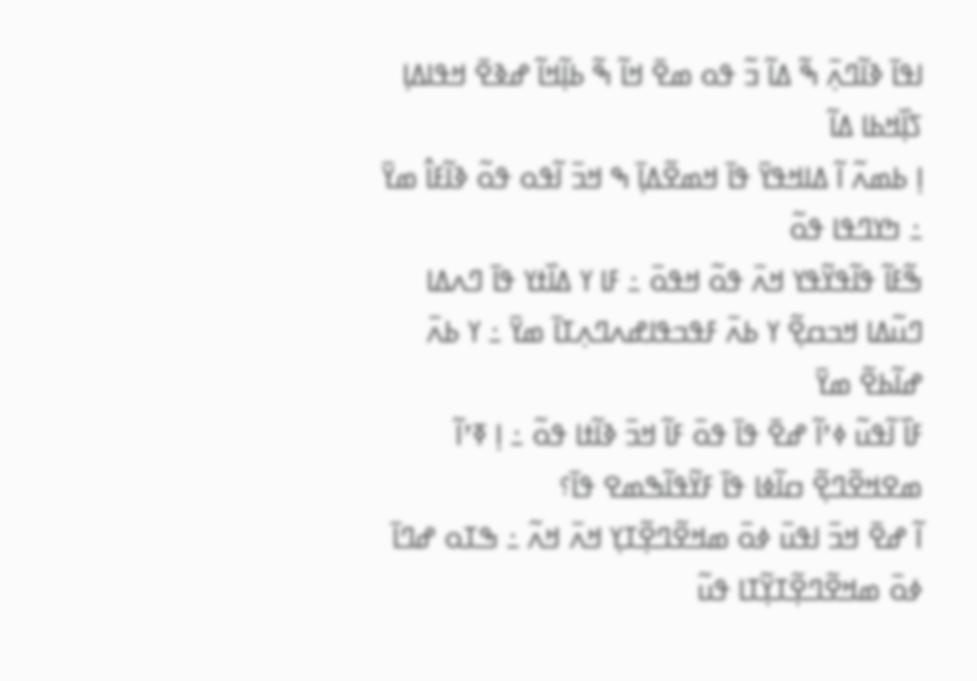ߊߟߊ߫ ߢߊ߬ߣߍ߲߫ ߒ߬ ߡߊ߬ ߏ߬ ߟߋ ߘߐ߫ ߞߊ߬ ߒ߬ ߕߊ߲߬ߞߊ߬ ߝߢߐ߫ ߞߟߊߡߊ߲ ߖߊ߲߰ߞߕߊ ߡߊ߬
ߊ߲ ߕߘߍ߬ ߊ߬ ߡߊߞߟߌ߫ ߟߊ߫ ߞߘߐ߬ߡߊ߲߫ ߒ ߞߏ߫ ߊ߬ߟߋ ߟߋ߬ ߢߊ߬ߓߊ߮ ߘߌ߫ ߸ ߤߌߣߟߊ ߟߋ߬
ߒ߬ߓߊ߬ ߟߊ߬ߟߌ߬ߟߌ ߞߍ߫ ߟߋ߬ ߞߟߋ߫ ߸ ߓߊ ߌ ߡߊ߰ߙߌ ߟߊ߫ ߣߍߡߊ ߣߎ߬ߡߊ ߞߏߛߐ߲߬ ߌ ߕߍ߫ ߓߟߏߟߊߝߍߣߍ߲ߠߊ߫ ߘߌ߫ ߸ ߌ ߕߍ߫ ߝߊ߬ߕߐ߬ ߘߌ߫
ߓߊ߰ ߊ߬ߟߎ߬ ߦߴߊ߬ ߝߐ߫ ߟߊ߫ ߟߋ߫ ߓߊ߬ ߞߏ߫ ߢߊ߬ߙߊ ߟߋ߬ ߸ ߊ߲ ߧߴߊ߬ ߘߐߞߐ߬ߣߐ߲߬ ߛߊ߬ߦߊ ߟߊ߫ ߓߌ߬ߟߊ߬ߒߘߐ ߟߊ߫؟
ߊ߬ ߝߐ߫ ߞߏ߫ ߊߟߎ߫ ߦߋ߫ ߘߞߐ߬ߣߐ߲߬ߠߌ߲ ߞߍ߫ ߞߍ߬ ߸ ߒߠߋ ߝߣߊ߫ ߦߋ߫ ߘߞߐ߬ߣߐ߲߬ߠߌ߲߬ߠߊ ߟߎ߬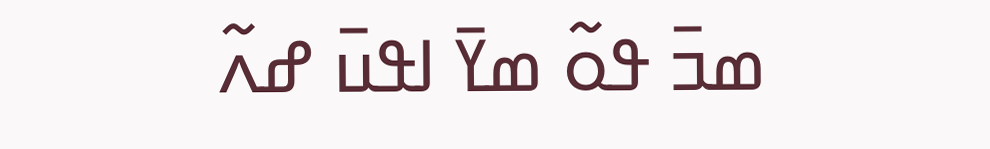ߘߏ߫ ߟߋ߬ ߘߌ߫ ߊߟߎ߫ ߝߍ߬